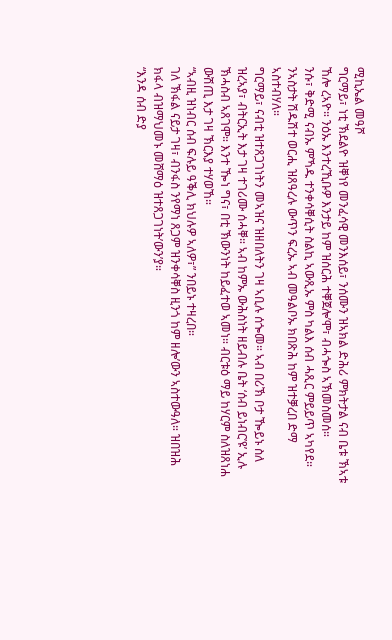ሚኪኤል መዓሾ
ግርማይ፣ ነቲ ኽደልዮ ዝቐነየ መንፈሳዊ መንእሰይ፣ ንሰሙን ዝኣክል ድሕሪ ምክትታል ናብ ቤቱ ኽኣቱ ኸሎ ረኣዮ። ንዕኡ እንተረኺቡዎ እንታይ ከም ዝሰርሕ ተቐጀሎ’ሞ፣ ብሓጐስ ኣኽመስመሰ።
ንሱ፣ ቅድሚ ናብኡ ምኻዱ ተንቀሳቐሲት ስልኪ ኣውጺኡ ምስ ካልእ ሰብ ሓጺር ምይይጥ ኣካየደ። ንኣስታት ሽዱሽተ ወርሒ ዝጸዓረሉ ውጥን ፍረኡ ኣብ መዓልቦኡ ክበጽሕ ከም ዝተቓረበ ድማ ኣስተብሃለ።
ግርማይ፣ ናብቲ ዝተጸጋገነትን መኣዝና ዝዘበለትን ገዛ ኣቢሉ ሰጐመ። ኣብ በሪኽ ቦታ ዀይኑ ስለ ዝረኣያ፣ ብትርኢት እታ ገዛ ተገሪሙ ሰሓቐ። ኣብ ከምኡ ውሕስነት ዘይብሉ ቤት ‘ሰብ ይነብር’ዩ’ ኢሉ ኽሓስብ ኣጸገሞ። እንተ ዀነ ግና፣ በቲ ኽውንነት ከይፈተወ ኣመነ። ብርቱዕ ማይ ከሃርም ስለዝጸነሐ ውሽጢ እታ ገዛ ኽርእያ ተሃወኸ።
“ኣብዚ ዝነብር ሰብ ፍሉይ ዓቕሊ ክህሉዎ ኣለዎ፣” ንበይኑ ተዛረበ።
ገለ ኽፋል ናይታ ገዛ፣ ብንፋስ ንየማነ ጸጋም ዝንቀሳቐስ ዚንጎ ከም ዘሎ’ውን ኣስተውዓለ። ዝበዝሕ ክፋላ ብዝማህመኑ መሸማዕ ዝተጸጋገነት’ውን’ያ።
“እንዳ ሰብ ድያ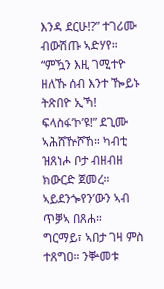እንዳ ደርሁ!?” ተገሪሙ ብውሽጡ ኣድሃየ።
“ምዃን እዚ ገሚተዮ ዘለኹ ሰብ እንተ ዀይኑ ትጽበዮ ኢኻ! ፍላስፋ’ኮ’ዩ!” ደጊሙ ኣሕሸዅሾኸ። ካብቲ ዝጸነሖ ቦታ ብዘብዘ ክውርድ ጀመረ። ኣይደንጐየን’ውን ኣብ ጥቓኣ በጸሐ።
ግርማይ፣ ኣበታ ገዛ ምስ ተጸግዐ። ንቝመቱ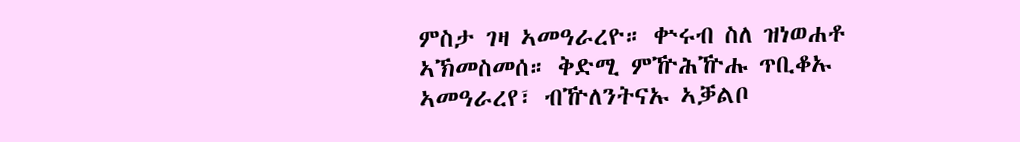ምስታ ገዛ ኣመዓራረዮ። ቍሩብ ስለ ዝነወሐቶ ኣኽመስመሰ። ቅድሚ ምዅሕዅሑ ጥቢቆኡ ኣመዓራረየ፣ ብዅለንትናኡ ኣቓልቦ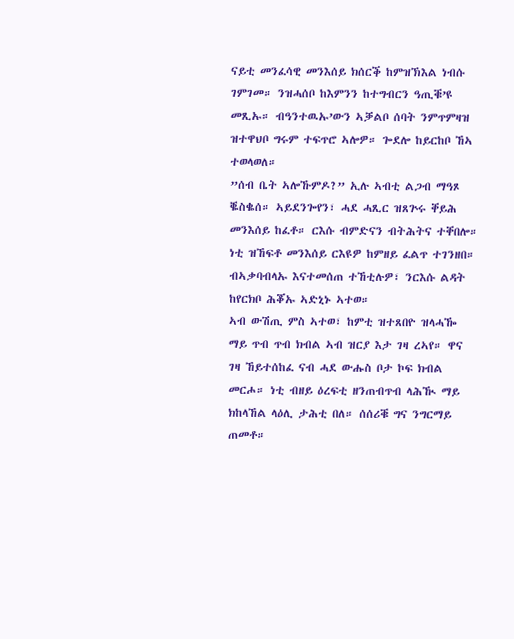ናይቲ መንፈሳዊ መንእሰይ ክሰርቕ ከምዝኽእል ነብሱ ገምገመ። ንዝሓሰቦ ከእምንን ከተግብርን ዓጢቑ’ዩ መጺኡ። ብዓንተዉኡ’ውን ኣቓልቦ ሰባት ንምጥምዛዝ ዝተዋህቦ ግሩም ተፍጥሮ ኣሎዎ። ጐደሎ ከይርከቦ ኸኣ ተወላወለ።
”ሰብ ቤት ኣሎኹምዶ?” ኢሉ ኣብቲ ልጋብ ማዓጾ ቘስቈሰ። ኣይደንጐየን፣ ሓደ ሓጺር ዝጸጕሩ ቐይሕ መንእሰይ ከፈቶ። ርእሱ ብምድናን ብትሕትና ተቐበሎ። ነቲ ዝኸፍቶ መንእሰይ ርእዩዎ ከምዘይ ፈልጥ ተገንዘበ። ብኣቃባብላኡ እናተመሰጠ ተኸቲሉዎ፣ ንርእሱ ልዳት ከየርክቦ ሕቖኡ ኣድኒኑ ኣተወ።
ኣብ ውሽጢ ምስ ኣተወ፣ ከምቲ ዝተጸበዮ ዝላሓዀ ማይ ጥብ ጥብ ክብል ኣብ ዝርያ እታ ገዛ ረኣየ። ዋና ገዛ ኸይተሰከፈ ናብ ሓደ ውሑስ ቦታ ኮፍ ክብል መርሖ። ነቲ ብዘይ ዕረፍቲ ዘንጠብጥብ ላሕዂ ማይ ክከላኸል ላዕሊ ታሕቲ በለ። ሰሰሪቑ ግና ንግርማይ ጠመቶ።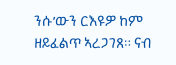ንሱ’ውን ርእዩዎ ከም ዘይፈልጥ ኣረጋገጸ። ናብ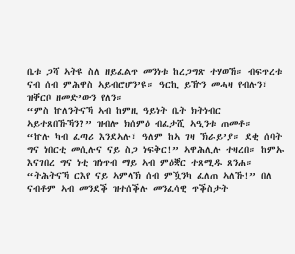ቤቱ ጋሻ ኣትዩ ስለ ዘይፈልጥ መንነቱ ከረጋግጽ ተሃወኸ። ብፍጥረቱ ናብ ሰብ ምሕዋስ ኣይብሮሆን’ዩ። ዓርኪ ይዅን መሓዛ የብሉን፣ ዝቐርቦ ዘመድ’ውን የለን።
“ምስ ኵለንትናኻ ኣብ ከምዚ ዓይነት ቤት ክትነብር ኣይተጸበኹኻን?” ዝብሎ ክሰምዕ ብፈታሺ ኣዒንቱ ጠመቶ።
“ኵሉ ካብ ፈጣሪ እንደኣሉ፣ ዓለም ከኣ ገዛ ኽራይ’ያ። ደቂ ሰባት ግና ነበርቲ መሲሉና ናይ ስጋ ነፍቅር!” ኣዋሕሊሉ ተዛረበ። ከምኡ እናገበረ ግና ነቲ ዝነጥብ ማይ ኣብ ምዕቛር ተጸሚዱ ጸንሐ።
“ትሕትናኻ ርእየ ናይ ኣምላኽ ሰብ ምዃንካ ፈለጠ ኣለኹ!” በለ ናብቶም ኣብ መንደቕ ዝተሰቕሉ መንፈሳዊ ጥቕስታት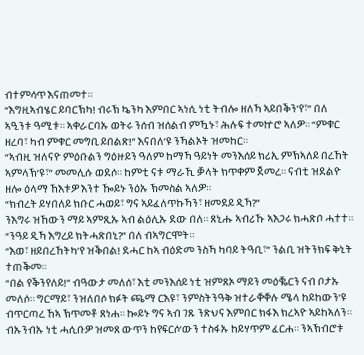ብተምሳጥ እናጠመተ።
“እግዚኣብሄር ይባርኽካ! ብሩኽ ኴንካ እምበር ኣነሲ ነቲ ትብሎ ዘለኻ ኣይበቕን’የ፣” በለ ኣዒንቱ ዓሚቱ። ኣቀራርባኡ ወትሩ ንሰብ ዝሰልብ ምዃኑ፣ ሕሉፍ ተመኵሮ ኣለዎ። “ምቁር ዘረባ፣ ካብ ምቁር መግቢ ይበልጽ!” እናበለ’ዩ ንኻልኦት ዝመከር።
“ኣብዚ ዝለናዮ ምዕቡልን ግዕዙይን ዓለም ከማኻ ዓይነት መንእሰይ ክሪኢ ምኽኣለይ በረኸት ኣምላኽ’ዩ፣” መመሊሱ ወደሶ። ከምቲ ናቱ ማራኺ ቓላት ክጥቀም ጀመረ። ናብቲ ዝደልዮ ዘሎ ዕላማ ኸእቱዎ እንተ ዀይኑ ንዕኡ ኽመስል ኣለዎ።
“ክብረት ይሃበለይ ክቡር ሓወይ፣ ግና ኣይፈለጥኩኻን፣ ዘመደይ ዲኻ?”
ንእግሩ ዝኸውን ማይ ኣምጺኡ ኣብ ልዕሊኡ ደው በለ። ጸኒሑ ኣብሪኹ ኣእጋሩ ክሓጽቦ ሓተተ።
“ንዓይ ዲኻ እግረይ ክትሓጽበኒ?” በለ ብኣግርሞት።
“እወ፣ ዘይበረኸትካ’የ ዝቕበል! ደሓር ከኣ ብዕድመ ንስኻ ካባይ ትዓቢ፣” ንልቢ ዝትንክፍ ቅኒት ተጠቕመ።
“በል የቕንየለይ!” ብዓውታ መለሰ፣ እቲ መንእሰይ ነቲ ዝምጸኦ ማይን መዕቘርን ናብ ቦታኡ መለሶ። ግርማይ፣ ንዝለበሶ ክፉት ጫማ ርእዩ፣ ንምስትንዓቅ ዝተራቐቐሉ ሜላ ከይከውን’ዩ ብጥርጣረ ኸኣ ኽጥመቶ ጸነሐ። ኰይኑ ግና ኣብ ገጹ ንጽህና እምበር ክፋእ ክረኣዮ ኣይከኣለን። ብኡንብኡ ነቲ ሓሲቡዎ ዝመጸ ውጥን ከየፍርሶ’ውን ተስፋኡ ከይሃጥም ፈርሐ። ንኣኽብሮቱ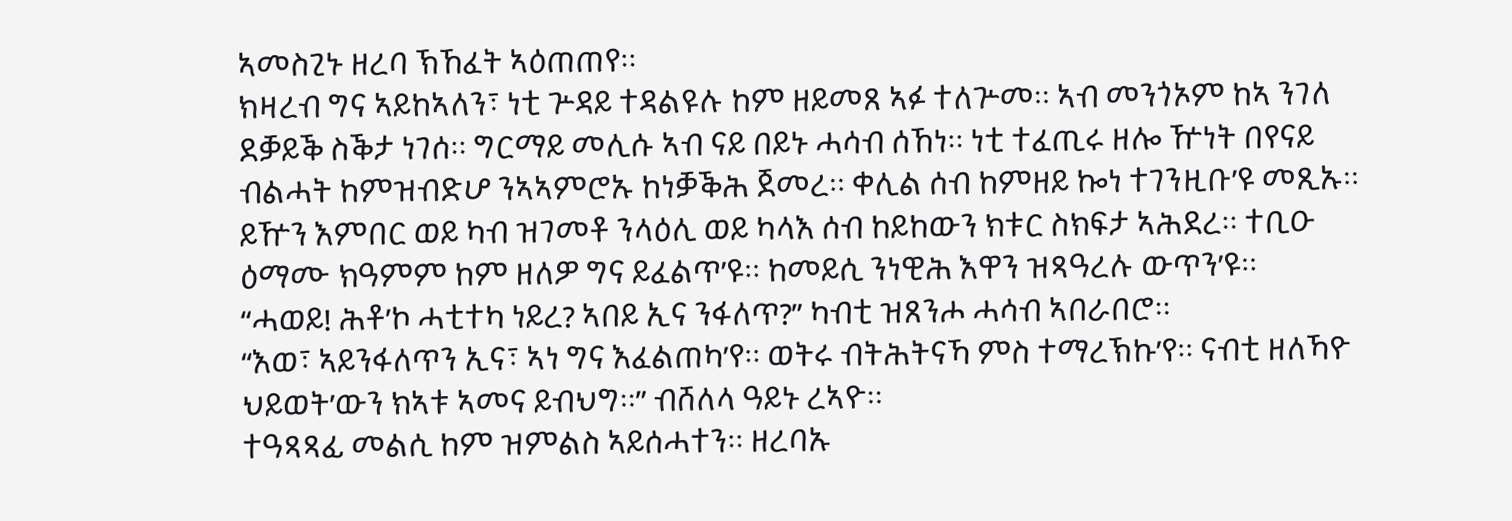ኣመስጊኑ ዘረባ ኽኸፈት ኣዕጠጠየ።
ክዛረብ ግና ኣይከኣለን፣ ነቲ ጕዳይ ተዳልዩሉ ከም ዘይመጸ ኣፉ ተለጕመ። ኣብ መንጎኦም ከኣ ንገለ ደቓይቕ ስቕታ ነገሰ። ግርማይ መሊሱ ኣብ ናይ በይኑ ሓሳብ ሰኸነ። ነቲ ተፈጢሩ ዘሎ ዅነት በየናይ ብልሓት ከምዝብድሆ ንኣኣምሮኡ ከነቓቕሕ ጀመረ። ቀሊል ሰብ ከምዘይ ኰነ ተገንዚቡ’ዩ መጺኡ። ይዅን እምበር ወይ ካብ ዝገመቶ ንላዕሊ ወይ ካላእ ሰብ ከይከውን ክቱር ስክፍታ ኣሕደረ። ተቢዑ ዕማሙ ክዓምም ከም ዘለዎ ግና ይፈልጥ’ዩ። ከመይሲ ንነዊሕ እዋን ዝጻዓረሉ ውጥን’ዩ።
“ሓወይ! ሕቶ’ኮ ሓቲተካ ነይረ? ኣበይ ኢና ንፋለጥ?” ካብቲ ዝጸንሖ ሓሳብ ኣበራበሮ።
“እወ፣ ኣይንፋለጥን ኢና፣ ኣነ ግና እፈልጠካ’የ። ወትሩ ብትሕትናኻ ምስ ተማረኽኩ’የ። ናብቲ ዘለኻዮ ህይወት’ውን ክኣቱ ኣመና ይብህግ።” ብሸለላ ዓይኑ ረኣዮ።
ተዓጻጻፊ መልሲ ከም ዝምልስ ኣይሰሓተን። ዘረባኡ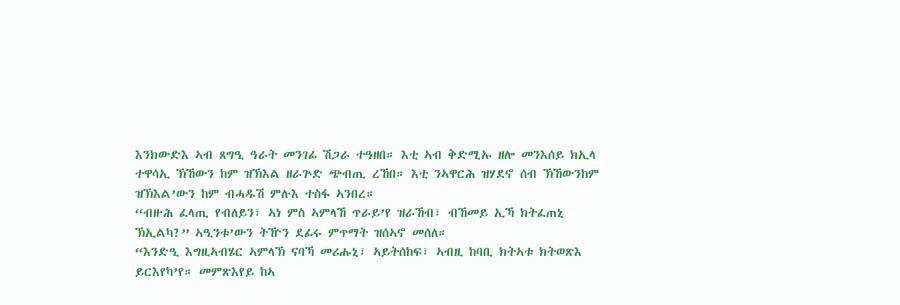እንክውድእ ኣብ ጸግዒ ዓራት መንገፊ ሽጋራ ተዓዘበ። እቲ ኣብ ቅድሚኡ ዘሎ መንእሰይ ክኢላ ተዋሳኢ ኽኸውን ከም ዝኽእል ዘራጕድ ጭብጢ ረኸበ። እቲ ንኣዋርሕ ዝሃደኖ ሰብ ኽኸውንከም ዝኽእል’ውን ከም ብሓዱሽ ምሉእ ተስፋ ኣንበረ።
“ብዙሕ ፈላጢ የብለይን፣ ኣነ ምስ ኣምላኸ ጥራይ’የ ዝራኸብ፣ ብኸመይ ኢኻ ክትፈጠኒ ኽኢልካ?” ኣዒንቱ’ውን ትዅን ደፊሩ ምጥማት ዝሰኣኖ መሰለ።
“እንድዒ እግዚኣብሄር ኣምላኽ ናባኻ መሪሑኒ፣ ኣይትሰከፍ፣ ኣብዚ ከባቢ ክትኣቱ ክትወጽእ ይርእየካ’የ። መምጽእየይ ከኣ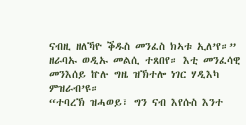ናብዚ ዘለኻዮ ቕዱስ መንፈስ ክኣቱ ኢለ’የ።” ዘራባኡ ወዲኡ መልሲ ተጸበየ። እቲ መንፈሳዊ መንእሰይ ኵሉ ግዜ ዝኽተሎ ነገር ሃዲእካ ምዝራብ’ዩ።
“ተባረኽ ዝሓወይ፣ ግን ናብ እየሱስ እንተ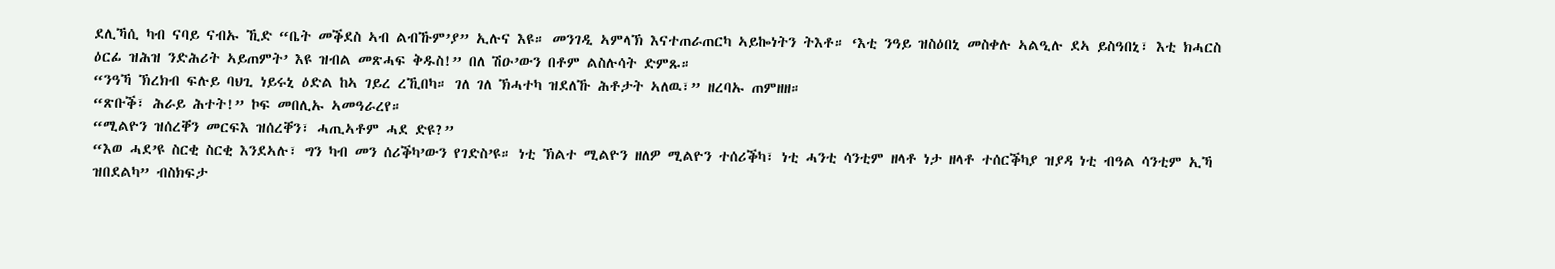ደሊኻሲ ካብ ናባይ ናብኡ ኺድ “ቤት መቕደስ ኣብ ልብኹም’ያ” ኢሉና እዩ። መንገዲ ኣምላኽ እናተጠራጠርካ ኣይኰነትን ትእቶ። ‘እቲ ንዓይ ዝስዕበኒ መስቀሉ ኣልዒሉ ደኣ ይስዓበኒ፣ እቲ ክሓርስ ዕርፊ ዝሕዝ ንድሕሪት ኣይጠምት’ እዩ ዝብል መጽሓፍ ቅዱስ!” በለ ሽዑ’ውን በቶም ልስሉሳት ድምጹ።
“ንዓኻ ኽረክብ ፍሉይ ባህጊ ነይሩኒ ዕድል ከኣ ገይረ ረኺበካ። ገለ ገለ ኽሓተካ ዝደለኹ ሕቶታት ኣለዉ፣” ዘረባኡ ጠምዘዘ።
“ጽቡቕ፣ ሕራይ ሕተት!” ኮፍ መበሊኡ ኣመዓራረየ።
“ሚልዮን ዝሰረቐን መርፍእ ዝሰረቐን፣ ሓጢኣቶም ሓደ ድዩ?”
“እወ ሓደ’ዩ ስርቂ ስርቂ እንደኣሉ፣ ግን ካብ መን ሰሪቕካ’ውን የገድስ’ዩ። ነቲ ኽልተ ሚልዮን ዘለዎ ሚልዮን ተሰሪቕካ፣ ነቲ ሓንቲ ሳንቲም ዘላቶ ነታ ዘላቶ ተሰርቕካያ ዝያዳ ነቲ ብዓል ሳንቲም ኢኻ ዝበደልካ” ብስክፍታ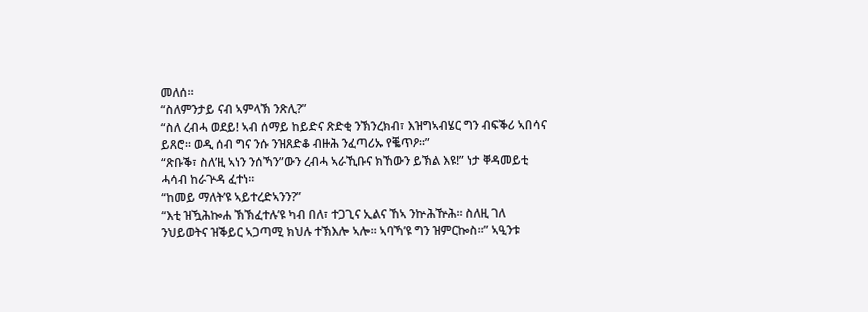መለሰ።
“ስለምንታይ ናብ ኣምላኽ ንጽሊ?”
“ስለ ረብሓ ወደይ! ኣብ ሰማይ ከይድና ጽድቂ ንኽንረክብ፣ እዝግኣብሄር ግን ብፍቕሪ ኣበሳና ይጸሮ። ወዲ ሰብ ግና ንሱ ንዝጸድቆ ብዙሕ ንፈጣሪኡ የቘጥዖ።”
“ጽቡቕ፣ ስለ’ዚ ኣነን ንሰኻን”ውን ረብሓ ኣራኺቡና ክኸውን ይኽል እዩ!” ነታ ቐዳመይቲ ሓሳብ ከራጕዳ ፈተነ።
“ከመይ ማለት’ዩ ኣይተረድኣንን?”
“እቲ ዝዃሕኰሐ ኽኽፈተሉ’ዩ ካብ በለ፣ ተጋጊና ኢልና ኸኣ ንኵሕዅሕ። ስለዚ ገለ ንህይወትና ዝቕይር ኣጋጣሚ ክህሉ ተኽእሎ ኣሎ። ኣባኻ’ዩ ግን ዝምርኰስ።” ኣዒንቱ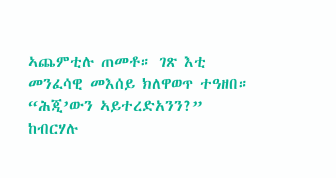ኣጨምቲሉ ጠመቶ። ገጽ እቲ መንፈሳዊ መእሰይ ክለዋወጥ ተዓዘበ።
“ሕጂ’ውን ኣይተረድአንን?” ከብርሃሉ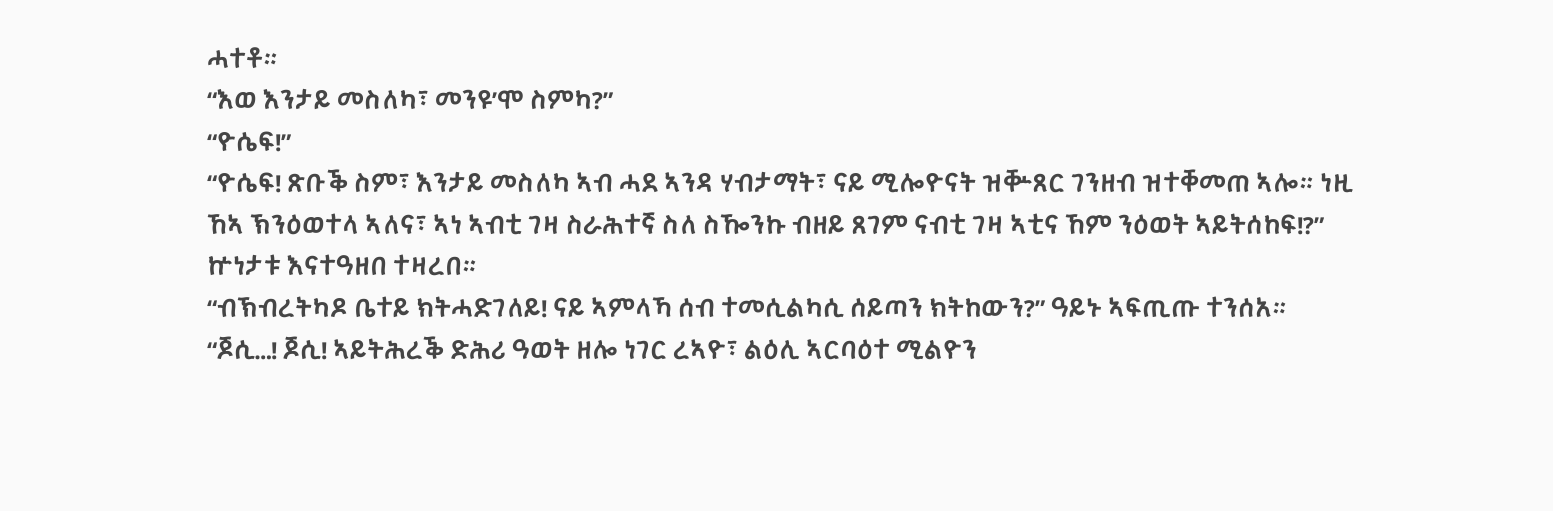ሓተቶ።
“እወ እንታይ መስለካ፣ መንዩ’ሞ ስምካ?”
“ዮሴፍ!”
“ዮሴፍ! ጽቡቕ ስም፣ እንታይ መስለካ ኣብ ሓደ ኣንዳ ሃብታማት፣ ናይ ሚሎዮናት ዝቝጸር ገንዘብ ዝተቐመጠ ኣሎ። ነዚ ኸኣ ኽንዕወተላ ኣለና፣ ኣነ ኣብቲ ገዛ ስራሕተኛ ስለ ስዀንኩ ብዘይ ጸገም ናብቲ ገዛ ኣቲና ኸም ንዕወት ኣይትሰከፍ!?” ኵነታቱ እናተዓዘበ ተዛረበ።
“ብኽብረትካዶ ቤተይ ክትሓድገለይ! ናይ ኣምላኻ ሰብ ተመሲልካሲ ሰይጣን ክትከውን?” ዓይኑ ኣፍጢጡ ተንሰአ።
“ጆሲ…! ጆሲ! ኣይትሕረቕ ድሕሪ ዓወት ዘሎ ነገር ረኣዮ፣ ልዕሊ ኣርባዕተ ሚልዮን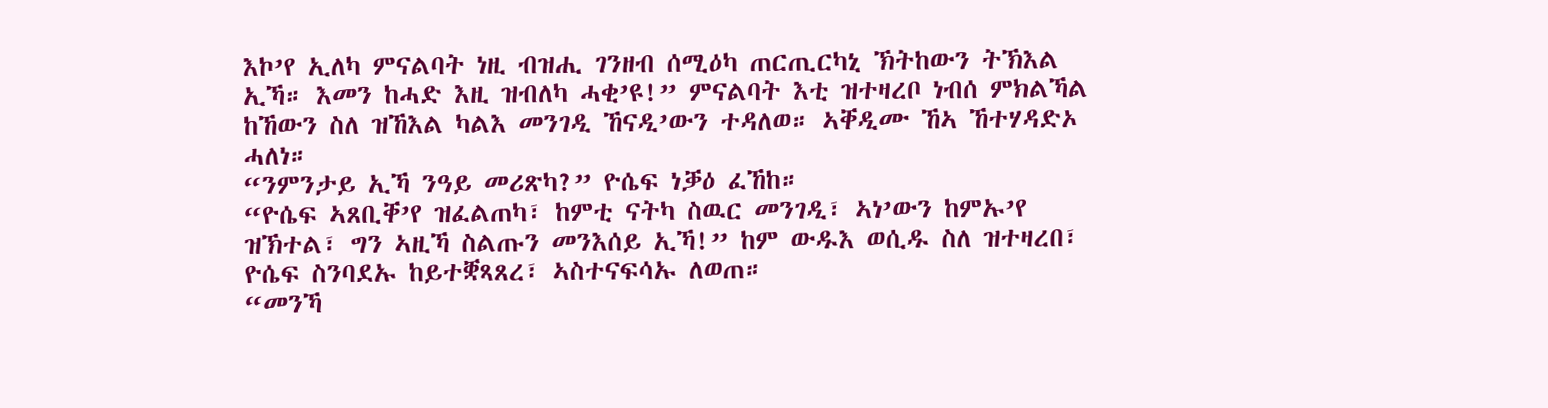እኮ’የ ኢለካ ምናልባት ነዚ ብዝሒ ገንዘብ ሰሚዕካ ጠርጢርካኒ ኽትከውን ትኽእል ኢኻ። እመን ከሓድ እዚ ዝብለካ ሓቂ’ዩ!” ምናልባት እቲ ዝተዛረቦ ነብሰ ምክልኻል ከኸውን ስለ ዝኸእል ካልእ መንገዲ ኸናዲ’ውን ተዳለወ። ኣቐዲሙ ኸኣ ኸተሃዳድኦ ሓለነ።
“ንምንታይ ኢኻ ንዓይ መሪጽካ?” ዮሴፍ ነቓዕ ፈኸከ።
“ዮሴፍ ኣጸቢቐ’የ ዝፈልጠካ፣ ከምቲ ናትካ ስዉር መንገዲ፣ ኣነ’ውን ከምኡ’የ ዝኽተል፣ ግን ኣዚኻ ስልጡን መንእሰይ ኢኻ!” ከም ውዱእ ወሲዱ ስለ ዝተዛረበ፣ ዮሴፍ ስንባደኡ ከይተቛጻጸረ፣ ኣስተናፍሳኡ ለወጠ።
“መንኻ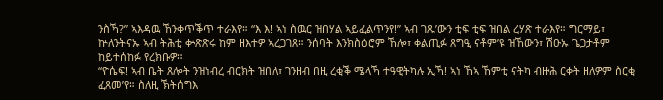ንስኻ?” ኣእዳዉ ኸንቀጥቕጥ ተራእየ። “እ እ! ኣነ ስዉር ዝበሃል ኣይፈልጥንየ!” ኣብ ገጹ’ውን ቲፍ ቲፍ ዝበል ረሃጽ ተራእየ። ግርማይ፣ ኵለንትናኡ ኣብ ትሕቲ ቍጽጽሩ ከም ዘእተዎ ኣረጋገጸ። ንሰባት እንክስዕሮም ኸሎ፣ ቀልጢፉ ጸግዒ ናቶም’ዩ ዝኸውን፣ ሽዑኡ ጌጋታቶም ከይተሰከፉ የረክቡዎ።
“ዮሴፍ! ኣብ ቤት ጸሎት ንዝነብረ ብርክት ዝበለ፣ ገንዘብ በዚ ረቂቕ ሜላኻ ተዓዊትካሉ ኢኻ! ኣነ ኸኣ ኸምቲ ናትካ ብዙሕ ርቀት ዘለዎም ስርቂ ፈጸመ’የ። ስለዚ ኽትሰግእ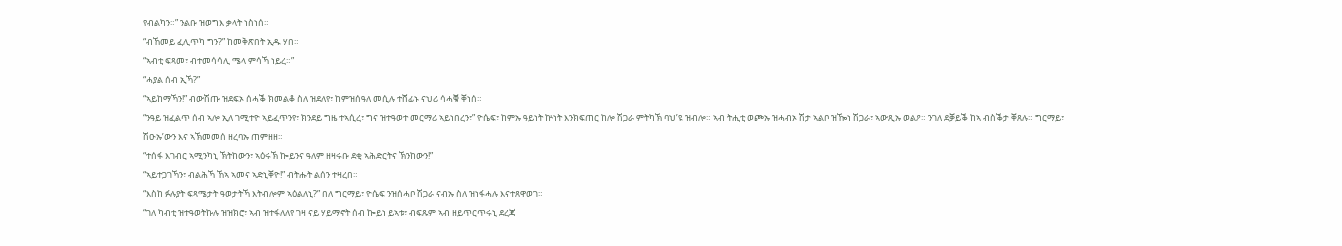የብልካን።” ንልቡ ዝወግእ ቃላት ነስነሰ።
“ብኸመይ ፈሊጥካ ግን?” ከመቅጽበት ኢዱ ሃበ።
“ኣብቲ ፍጻመ፣ ብተመሳሳሊ ሜላ ምሳኻ ነይረ።”
“ሓያል ሰብ ኢኻ?”
“ኣይከማኻን!” ብውሽጡ ዝደፍኦ ሰሓቕ ክመልቆ ስለ ዝደለየ፣ ከምዝሰዓለ መሲሉ ተሸፊኑ ናህሪ ሳሓቑ ቐነሰ።
“ንዓይ ዝፈልጥ ሰብ ኣሎ ኢለ ገሚተዮ ኣይፈጥንየ፣ ክንደይ ግዜ ተኣሲረ፣ ግና ዝተዓወተ መርማሪ ኣይነበረን፣” ዮሴፍ፣ ከምኡ ዓይነት ኵነት እንክፍጠር ከሎ ሽጋራ ምትካኽ ባህ’ዩ ዝብሎ። ኣብ ትሒቲ ወጮኡ ዝሓብኦ ሽታ ኣልቦ ዝዀነ ሽጋራ፣ ኣውጺኡ ወልዖ። ንገለ ደቓይቕ ከኣ ብስቕታ ቐጸሉ። ግርማይ፣ ሽዑኡ’ውን እና ኣኽመመሰ ዘረባኡ ጠምዘዘ።
“ተሰፋ እገብር ኣሚንካኒ ኽትከውን፣ ኣዕሩኽ ኰይንና ዓለም ዘዛሩቡ ደቂ ኣሕድርትና ኽንከውን!”
“ኣይተጋገኻን፣ ብልሕኻ ኸኣ ኣመና ኣድኒቐዮ!” ብትሑት ልሰን ተዛረበ።
“እስከ ፉሉያት ፍጻሜታት ዓወታትኻ እትብሎም ኣዕልለኒ?” በለ ግርማይ፣ ዮሴፍ ንዝሰሓቦ ሽጋራ ናብኡ ስለ ዝነፋሓሉ እናተጸዋወገ።
“ገለ ካብቲ ዝተዓወትኩሉ ዝዝክሮ፣ ኣብ ዝተፋለለየ ገዛ ናይ ሃይማኖት ሰብ ኰይነ ይኣቱ፣ ብፍጹም ኣብ ዘይጥርጥሩኒ ደረጃ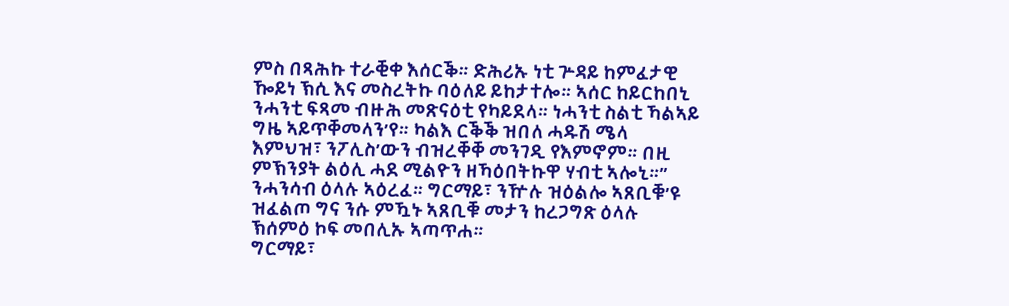ምስ በጻሕኩ ተራቒቀ እሰርቕ። ድሕሪኡ ነቲ ጕዳይ ከምፈታዊ ዀይነ ኽሲ እና መስረትኩ ባዕለይ ይከታተሎ። ኣሰር ከይርከበኒ ንሓንቲ ፍጻመ ብዙሕ መጽናዕቲ የካይደላ። ነሓንቲ ስልቲ ኻልኣይ ግዜ ኣይጥቐመላን’የ። ካልእ ርቕቕ ዝበለ ሓዱሽ ሜላ እምህዝ፣ ንፖሊስ’ውን ብዝረቐቐ መንገዲ የእምኖም። በዚ ምኽንያት ልዕሊ ሓደ ሚልዮን ዘኻዕበትኩዋ ሃብቲ ኣሎኒ።” ንሓንሳብ ዕላሉ ኣዕረፈ። ግርማይ፣ ንዅሉ ዝዕልሎ ኣጸቢቑ’ዩ ዝፈልጦ ግና ንሱ ምዃኑ ኣጸቢቑ መታን ከረጋግጽ ዕላሉ ኽሰምዕ ኮፍ መበሊኡ ኣጣጥሐ።
ግርማይ፣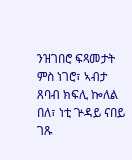ንዝገበሮ ፍጻመታት ምስ ነገሮ፣ ኣብታ ጸባብ ክፍሊ ኰለል በለ፣ ነቲ ጕዳይ ናበይ ገጹ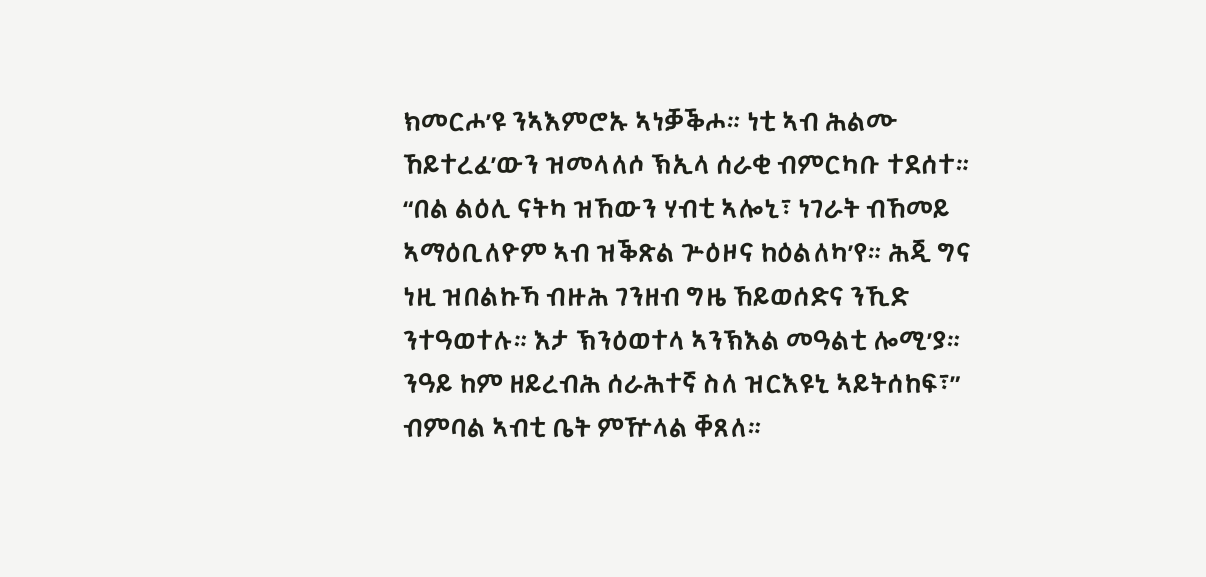ክመርሖ’ዩ ንኣእምሮኡ ኣነቓቕሖ። ነቲ ኣብ ሕልሙ ኸይተረፈ’ውን ዝመላለሶ ኽኢላ ሰራቂ ብምርካቡ ተደሰተ።
“በል ልዕሊ ናትካ ዝኸውን ሃብቲ ኣሎኒ፣ ነገራት ብኸመይ ኣማዕቢለዮም ኣብ ዝቕጽል ጕዕዞና ከዕልለካ’የ። ሕጂ ግና ነዚ ዝበልኩኻ ብዙሕ ገንዘብ ግዜ ኸይወሰድና ንኺድ ንተዓወተሉ። እታ ኽንዕወተላ ኣንኽእል መዓልቲ ሎሚ’ያ። ንዓይ ከም ዘይረብሕ ሰራሕተኛ ስለ ዝርእዩኒ ኣይትሰከፍ፣” ብምባል ኣብቲ ቤት ምዅላል ቐጸለ።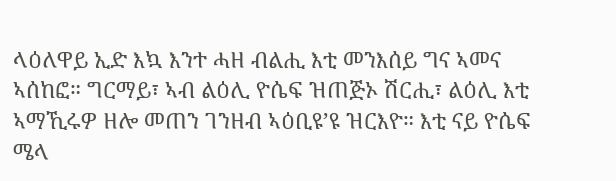ላዕለዋይ ኢድ እኳ እንተ ሓዘ ብልሒ እቲ መንእሰይ ግና ኣመና ኣሰከፎ። ግርማይ፣ ኣብ ልዕሊ ዮሴፍ ዝጠጅኦ ሽርሒ፣ ልዕሊ እቲ ኣማኺሩዎ ዘሎ መጠን ገንዘብ ኣዕቢዩ’ዩ ዝርእዮ። እቲ ናይ ዮሴፍ ሜላ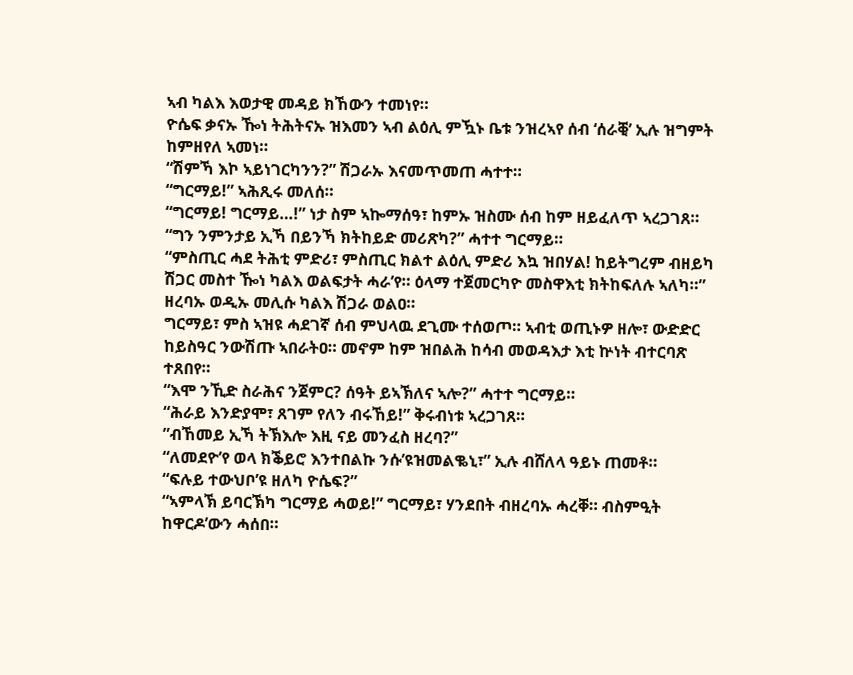ኣብ ካልእ እወታዊ መዳይ ክኸውን ተመነየ።
ዮሴፍ ቃናኡ ዀነ ትሕትናኡ ዝእመን ኣብ ልዕሊ ምዃኑ ቤቱ ንዝረኣየ ሰብ ‘ሰራቒ’ ኢሉ ዝግምት ከምዘየለ ኣመነ።
“ሽምኻ እኮ ኣይነገርካንን?” ሽጋራኡ እናመጥመጠ ሓተተ።
“ግርማይ!” ኣሕጺሩ መለሰ።
“ግርማይ! ግርማይ…!” ነታ ስም ኣኰማሰዓ፣ ከምኡ ዝስሙ ሰብ ከም ዘይፈለጥ ኣረጋገጸ።
“ግን ንምንታይ ኢኻ በይንኻ ክትከይድ መሪጽካ?” ሓተተ ግርማይ።
“ምስጢር ሓደ ትሕቲ ምድሪ፣ ምስጢር ክልተ ልዕሊ ምድሪ እኳ ዝበሃል! ከይትግረም ብዘይካ ሽጋር መስተ ዀነ ካልእ ወልፍታት ሓራ’የ። ዕላማ ተጀመርካዮ መስዋእቲ ክትከፍለሉ ኣለካ።” ዘረባኡ ወዲኡ መሊሱ ካልእ ሽጋራ ወልዐ።
ግርማይ፣ ምስ ኣዝዩ ሓደገኛ ሰብ ምህላዉ ደጊሙ ተሰወጦ። ኣብቲ ወጢኑዎ ዘሎ፣ ውድድር ከይስዓር ንውሽጡ ኣበራትዐ። መኖም ከም ዝበልሕ ከሳብ መወዳእታ እቲ ኵነት ብተርባጽ ተጸበየ።
“እሞ ንኺድ ስራሕና ንጀምር? ሰዓት ይኣኽለና ኣሎ?” ሓተተ ግርማይ።
“ሕራይ እንድያሞ፣ ጸገም የለን ብሩኸይ!” ቅሩብነቱ ኣረጋገጸ።
”ብኸመይ ኢኻ ትኽእሎ እዚ ናይ መንፈስ ዘረባ?”
“ለመደዮ’የ ወላ ክቕይሮ እንተበልኩ ንሱ’ዩዝመልቈኒ፣” ኢሉ ብሸለላ ዓይኑ ጠመቶ።
“ፍሉይ ተውህቦ’ዩ ዘለካ ዮሴፍ?”
“ኣምላኽ ይባርኽካ ግርማይ ሓወይ!” ግርማይ፣ ሃንደበት ብዘረባኡ ሓረቐ። ብስምዒት ከዋርዶ’ውን ሓሰበ።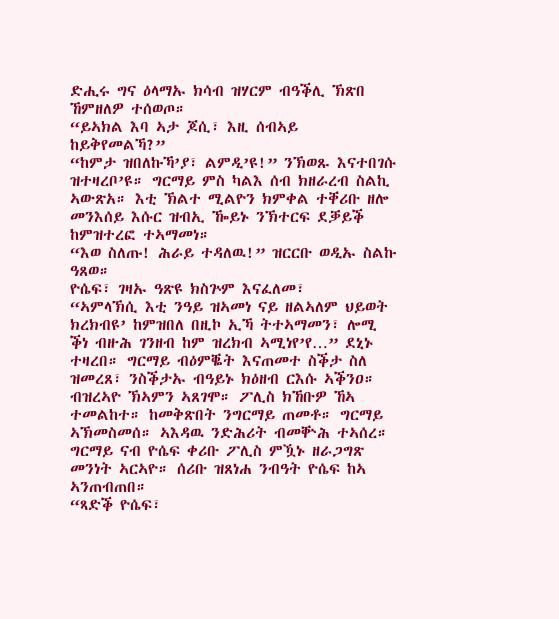ድሒሩ ግና ዕላማኡ ክሳብ ዝሃርም ብዓቕሊ ኽጽበ ኸምዘለዎ ተሰወጦ።
“ይኣክል እባ ኣታ ጆሲ፣ እዚ ሰብኣይ ከይቅየመልኻ?”
“ከምታ ዝበለኩኻ’ያ፣ ልምዲ’ዩ!” ንኽወጹ እናተበገሱ ዝተዛረቦ’ዩ። ግርማይ ምስ ካልእ ሰብ ክዘራረብ ስልኪ ኣውጽአ። እቲ ኽልተ ሚልዮን ክምቀል ተቐሪቡ ዘሎ መንእሰይ እሱር ዝብኢ ዀይኑ ንኽተርፍ ደቓይቕ ከምዝተረፎ ተኣማመነ።
“እወ ስለጡ! ሕራይ ተዳለዉ!” ዝርርቡ ወዲኡ ስልኩ ዓጸወ።
ዮሴፍ፣ ገዛኡ ዓጽዩ ክስጕም እናፈለመ፣
“ኣምላኽሲ እቲ ንዓይ ዝኣመነ ናይ ዘልኣለም ህይወት ክረክብዩ’ ከምዝበለ በዚኮ ኢኻ ትተኣማመን፣ ሎሚ ቕነ ብዙሕ ገንዘብ ከም ዝረክብ ኣሚነየ’የ…” ደኒኑ ተዛረበ። ግርማይ ብዕምቘት እናጠመተ ስቕታ ስለ ዝመረጸ፣ ንስቕታኡ ብዓይኑ ክዕዘብ ርእሱ ኣቕንዐ።
ብዝረኣዮ ኽኣምን ኣጸገሞ። ፖሊስ ክኸቡዎ ኸኣ ተመልከተ። ከመቅጽበት ንግርማይ ጠመቶ። ግርማይ ኣኽመስመሰ። ኣእዳዉ ንድሕሪት ብመቝሕ ተኣሰረ። ግርማይ ናብ ዮሴፍ ቀሪቡ ፖሊስ ምዃኑ ዘራጋግጽ መንነት ኣርኣዮ። ሰሪቡ ዝጸነሐ ንብዓት ዮሴፍ ከኣ ኣንጠብጠበ።
“ጻድቕ ዮሴፍ፣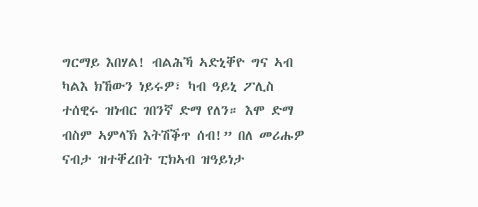ግርማይ እበሃል! ብልሕኻ ኣድኒቐዮ ግና ኣብ ካልእ ክኸውን ነይሩዎ፣ ካብ ዓይኒ ፖሊስ ተሰዊሩ ዝነብር ገበንኛ ድማ የለን። እሞ ድማ ብስም ኣምላኽ እትሽቕጥ ሰብ!” በለ መሪሑዎ ናብታ ዝተቐረበት ፒክኣብ ዝዓይነታ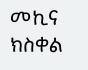መኪና ክስቀል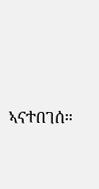ኣናተበገሰ።